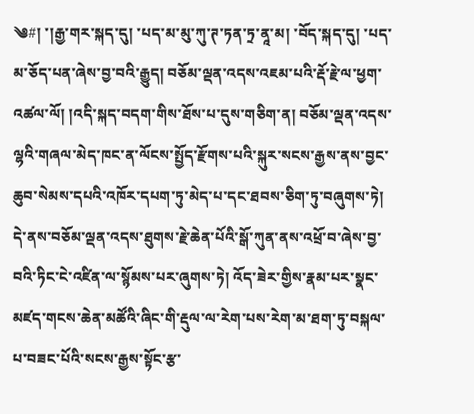༄#། ་།རྒྱ་གར་སྐད་དུ། ་པད་མ་མུ་ཀུ་ཊ་ཏན་ཏྲ་ནཱ་མ། ་བོད་སྐད་དུ། ་པད་མ་ཅོད་པན་ཞེས་བྱ་བའི་རྒྱུད། བཅོམ་ལྡན་འདས་འཇམ་པའི་རྡོ་རྗེ་ལ་ཕྱག་འཚལ་ལོ། །འདི་སྐད་བདག་གིས་ཐོས་པ་དུས་གཅིག་ན། བཅོམ་ལྡན་འདས་ལྷའི་གཞལ་མེད་ཁང་ན་ལོངས་སྤྱོད་རྫོགས་པའི་སྐུར་སངས་རྒྱས་ནས་བྱང་ཆུབ་སེམས་དཔའི་འཁོར་དཔག་ཏུ་མེད་པ་དང་ཐབས་ཅིག་ཏུ་བཞུགས་ཏེ། དེ་ནས་བཅོམ་ལྡན་འདས་ཐུགས་རྗེ་ཆེན་པོའི་སྒོ་ཀུན་ནས་འཕྲོ་བ་ཞེས་བྱ་བའི་ཏིང་ངེ་འཛིན་ལ་སྙོམས་པར་ཞུགས་ཏེ། འོད་ཟེར་གྱིས་རྣམ་པར་སྣང་མཛད་གངས་ཆེན་མཚོའི་ཞིང་གི་རྡུལ་ལ་རེག་པས་རེག་མ་ཐག་ཏུ་བསྐལ་པ་བཟང་པོའི་སངས་རྒྱས་སྟོང་རྩ་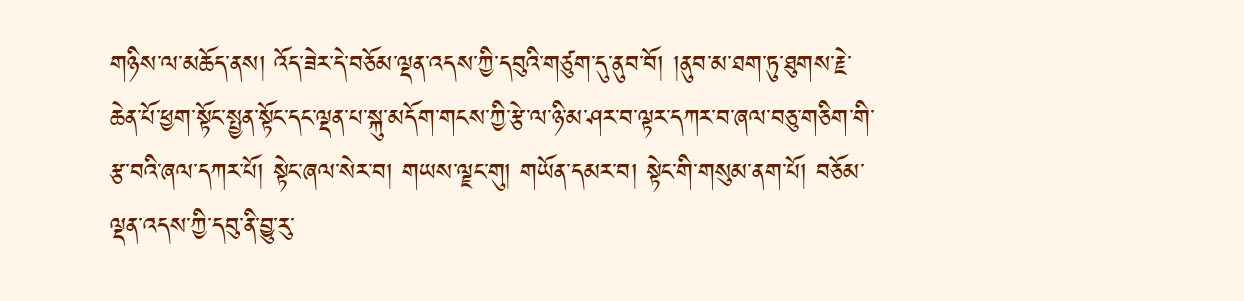གཉིས་ལ་མཆོད་ནས། འོད་ཟེར་དེ་བཅོམ་ལྡན་འདས་ཀྱི་དབུའི་གཙུག་དུ་ནུབ་བོ། །ནུབ་མ་ཐག་ཏུ་ཐུགས་རྗེ་ཆེན་པོ་ཕྱག་སྟོང་སྤྱན་སྟོང་དང་ལྡན་པ་སྐུ་མདོག་གངས་ཀྱི་རྩེ་ལ་ཉི་མ་ཤར་བ་ལྟར་དཀར་བ་ཞལ་བཅུ་གཅིག་གི་རྩ་བའི་ཞལ་དཀར་པོ། སྟེང་ཞལ་སེར་བ། གཡས་ལྗང་གུ། གཡོན་དམར་བ། སྟེང་གི་གསུམ་ནག་པོ། བཅོམ་ལྡན་འདས་ཀྱི་དབུ་ནི་བྱུ་རུ་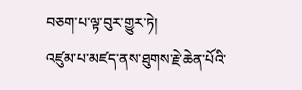བཅག་པ་ལྟ་བུར་གྱུར་ཏེ།
འཛུམ་པ་མཛད་ནས་ཐུགས་རྗེ་ཆེན་པོའི་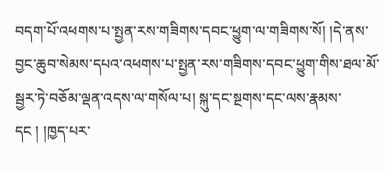བདག་པོ་འཕགས་པ་སྤྱན་རས་གཟིགས་དབང་ཕྱུག་ལ་གཟིགས་སོ། །དེ་ནས་བྱང་ཆུབ་སེམས་དཔའ་འཕགས་པ་སྤྱན་རས་གཟིགས་དབང་ཕྱུག་གིས་ཐལ་མོ་སྦྱར་ཏེ་བཅོམ་ལྡན་འདས་ལ་གསོལ་པ། སྐུ་དང་སྔགས་དང་ལས་རྣམས་དང ། །ཁྱད་པར་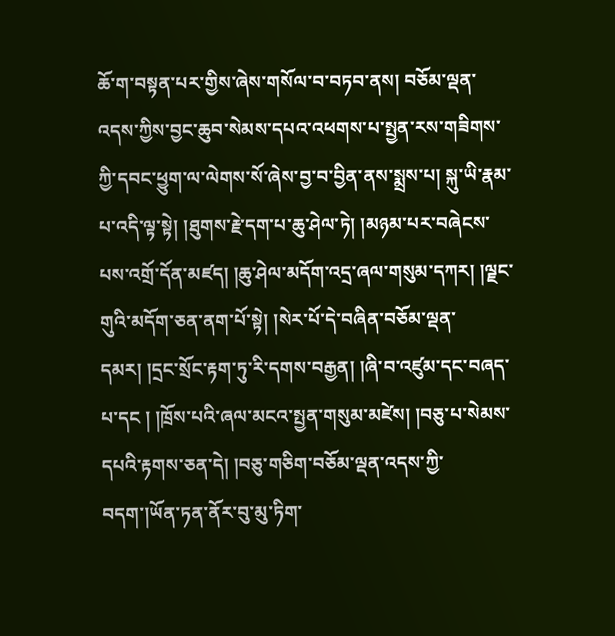ཆོ་ག་བསྟན་པར་གྱིས་ཞེས་གསོལ་བ་བཏབ་ནས། བཅོམ་ལྡན་འདས་ཀྱིས་བྱང་ཆུབ་སེམས་དཔའ་འཕགས་པ་སྤྱན་རས་གཟིགས་ཀྱི་དབང་ཕྱུག་ལ་ལེགས་སོ་ཞེས་བྱ་བ་བྱིན་ནས་སྨྲས་པ། སྐུ་ཡི་རྣམ་པ་འདི་ལྟ་སྟེ། །ཐུགས་རྗེ་དག་པ་ཆུ་ཤེལ་ཏེ། །མཉམ་པར་བཞེངས་པས་འགྲོ་དོན་མཛད། །ཆུ་ཤེལ་མདོག་འདྲ་ཞལ་གསུམ་དཀར། །ལྗང་གུའི་མདོག་ཅན་ནག་པོ་སྟེ། །སེར་པོ་དེ་བཞིན་བཅོམ་ལྡན་དམར། །དྲང་སྲོང་རྟག་ཏུ་རི་དགས་བརྒྱན། །ཞི་བ་འཛུམ་དང་བཞད་པ་དང ། །ཁྲོས་པའི་ཞལ་མངའ་སྤྱན་གསུམ་མཛེས། །བཅུ་པ་སེམས་དཔའི་རྟགས་ཅན་དེ། །བཅུ་གཅིག་བཅོམ་ལྡན་འདས་ཀྱི་བདག་།ཡོན་ཏན་ནོར་བུ་མུ་ཏིག་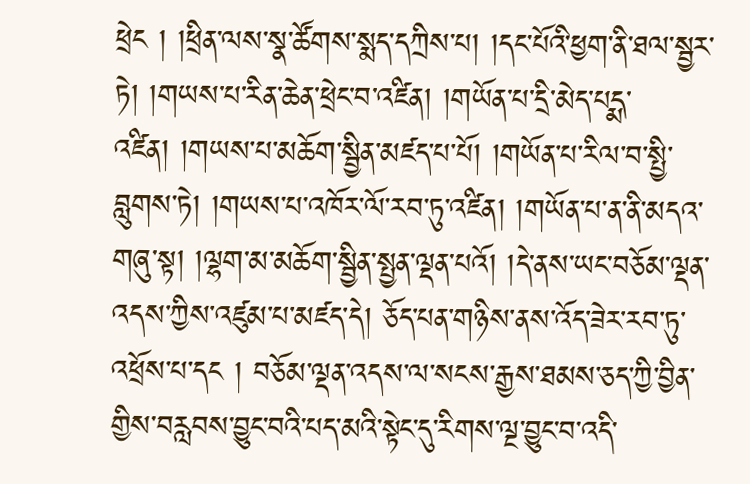ཕྲེང ། །ཕྲིན་ལས་སྣ་ཚོགས་སྨད་དཀྲིས་པ། །དང་པོའི་ཕྱག་ནི་ཐལ་སྦྱར་ཏེ། །གཡས་པ་རིན་ཆེན་ཕྲེང་བ་འཛིན། །གཡོན་པ་དྲི་མེད་པདྨ་འཛིན། །གཡས་པ་མཆོག་སྦྱིན་མཛད་པ་པོ། །གཡོན་པ་རིལ་བ་སྤྱི་བླུགས་ཏེ། །གཡས་པ་འཁོར་ལོ་རབ་ཏུ་འཛིན། །གཡོན་པ་ན་ནི་མདའ་གཞུ་སྟ། །ལྷག་མ་མཆོག་སྦྱིན་སྤྱན་ལྡན་པའོ། །དེ་ནས་ཡང་བཅོམ་ལྡན་འདས་ཀྱིས་འཛུམ་པ་མཛད་དེ། ཅོད་པན་གཉིས་ནས་འོད་ཟེར་རབ་ཏུ་འཕྲོས་པ་དང ། བཅོམ་ལྡན་འདས་ལ་སངས་རྒྱས་ཐམས་ཅད་ཀྱི་བྱིན་གྱིས་བརླབས་བྱུང་བའི་པད་མའི་སྟེང་དུ་རིགས་ལྔ་བྱུང་བ་འདི་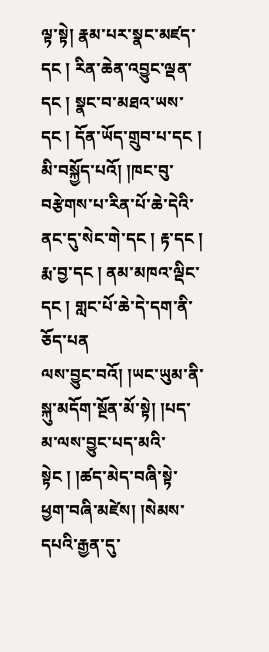ལྟ་སྟེ། རྣམ་པར་སྣང་མཛད་དང ། རིན་ཆེན་འབྱུང་ལྡན་དང ། སྣང་བ་མཐའ་ཡས་དང ། དོན་ཡོད་གྲུབ་པ་དང ། མི་བསྐྱོད་པའོ། །ཁང་བུ་བརྩེགས་པ་རིན་པོ་ཆེ་དེའི་ནང་དུ་སེང་གེ་དང ། རྟ་དང ། རྨ་བྱ་དང ། ནམ་མཁའ་ལྡིང་དང ། གླང་པོ་ཆེ་དེ་དག་ནི་ཅོད་པན
ལས་བྱུང་བའོ། །ཡང་ཡུམ་ནི་སྐུ་མདོག་སྔོན་མོ་སྟེ། །པད་མ་ལས་བྱུང་པད་མའི་སྟེང ། །ཚད་མེད་བཞི་སྟེ་ཕྱག་བཞི་མཛེས། །སེམས་དཔའི་རྒྱན་དུ་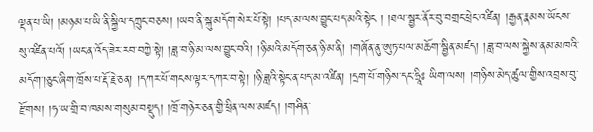ལྡན་པ་ཡི། །མཉམ་པ་ཡི་ནི་སྐྱིལ་དཀྲུང་བཅས། །ཡབ་ནི་སྐུ་མདོག་སེར་པོ་སྟེ། །པད་མ་ལས་བྱུང་པད་མའི་སྟེང ། །ཐལ་སྦྱར་ནོར་བུ་བགྲང་ཕྲེང་འཛིན། །རྒྱན་རྣམས་ཡོངས་སུ་འཛིན་པའོ། །ཡང་ན་འོད་ཟེར་རབ་བཀྱེ་སྟེ། །ཟླ་བ་ཉི་མ་ལས་བྱུང་བའི། །ཉི་མའི་མདོག་ཅན་ཉི་མ་ནི། །གཞོན་ནུ་ཨུཏ་པལ་མཆོག་སྦྱིན་མཛད། །ཟླ་བ་ལས་སྐྱེས་ནམ་མཁའི་མདོག་།ཅུང་ཞིག་ཁྲོས་པ་རྡོ་རྗེ་ཅན། །དཀར་པོ་གངས་ལྟར་དཀར་བ་སྟེ། །ཉི་ཟླའི་སྟེང་ན་པད་མ་འཛིན། །དྲག་པོ་གཉིས་དང་ཧྲཱིཿ ཡིག་ལས། །གཉིས་མེད་ཚུལ་གྱིས་འབྲས་བུ་རྫོགས། །ཧ་ཡ་གྲི་བ་ཁམས་གསུམ་བསྡུད། །ཁྲོ་གཉེར་ཅན་གྱི་ཕྲིན་ལས་མཛད། །གཤིན་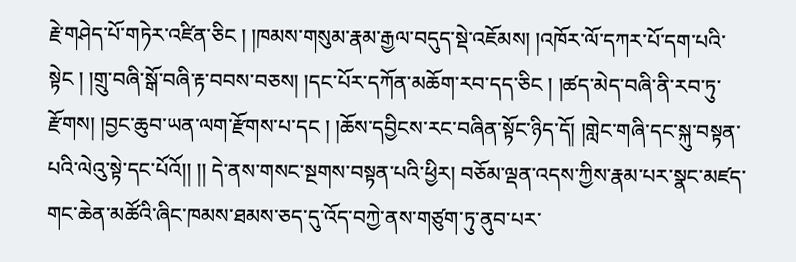རྗེ་གཤེད་པོ་གཏེར་འཛིན་ཅིང ། །ཁམས་གསུམ་རྣམ་རྒྱལ་བདུད་སྡེ་འཇོམས། །འཁོར་ལོ་དཀར་པོ་དག་པའི་སྟེང ། །གྲུ་བཞི་སྒོ་བཞི་རྟ་བབས་བཅས། །དང་པོར་དཀོན་མཆོག་རབ་དད་ཅིང ། །ཚད་མེད་བཞི་ནི་རབ་ཏུ་རྫོགས། །བྱང་ཆུབ་ཡན་ལག་རྫོགས་པ་དང ། །ཆོས་དབྱིངས་རང་བཞིན་སྟོང་ཉིད་དོ། །གླེང་གཞི་དང་སྐུ་བསྟན་པའི་ལེའུ་སྟེ་དང་པོའོ།། །། དེ་ནས་གསང་སྔགས་བསྟན་པའི་ཕྱིར། བཅོམ་ལྡན་འདས་ཀྱིས་རྣམ་པར་སྣང་མཛད་གང་ཆེན་མཚོའི་ཞིང་ཁམས་ཐམས་ཅད་དུ་འོད་བཀྱེ་ནས་གཙུག་ཏུ་ནུབ་པར་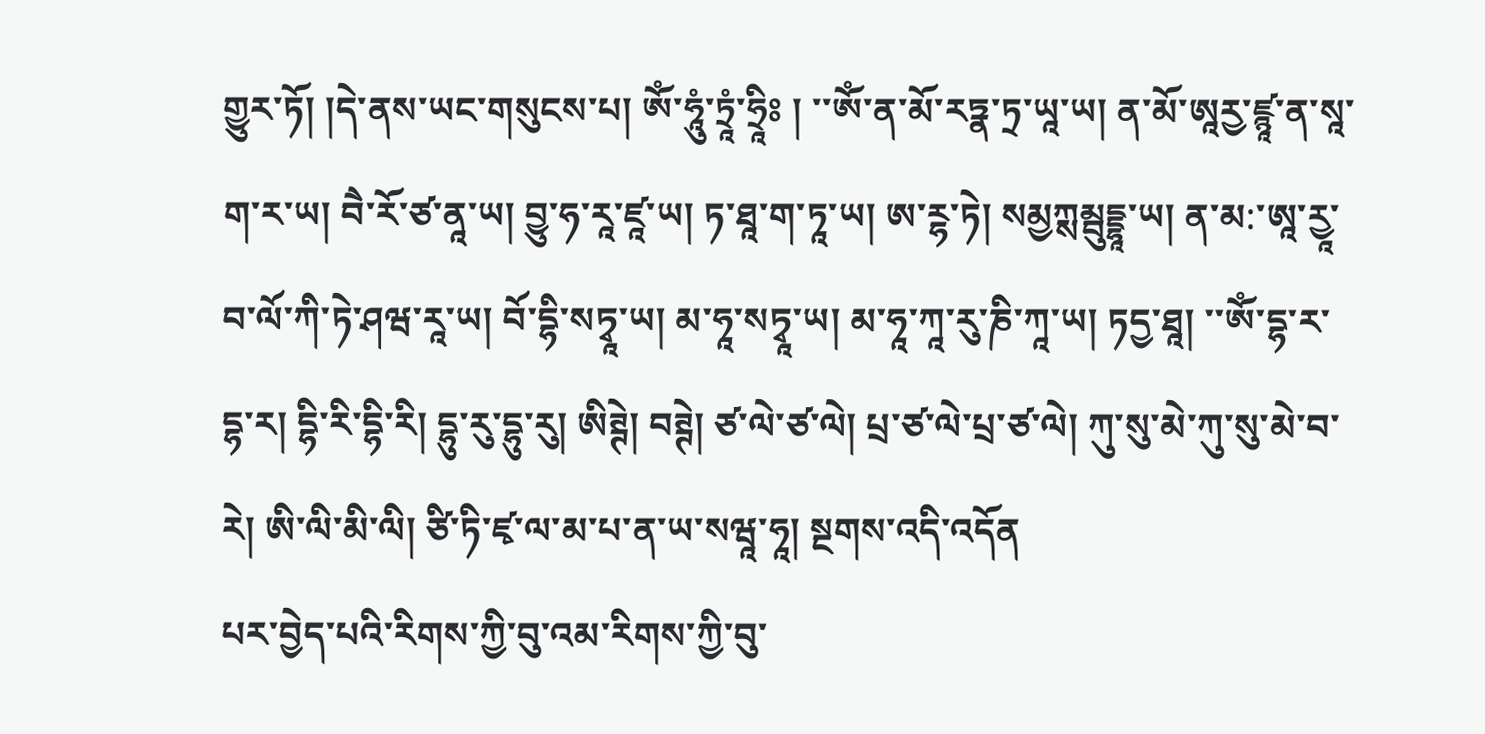གྱུར་ཏོ། །དེ་ནས་ཡང་གསུངས་པ། ཨོཾ་ཧཱུཾ་ཏྲཱཾ་ཧྲཱིཿ ། ་་ཨོཾ་ན་མོ་རཏྣ་ཏྲ་ཡཱ་ཡ། ན་མོ་ཨཱརྱ་ཛྙཱ་ན་སཱ་ག་ར་ཡ། བཻ་རོ་ཙ་ནཱ་ཡ། བྱུ་ཧ་རཱ་ཛཱ་ཡ། ཏ་ཐཱ་ག་ཏཱ་ཡ། ཨ་ཪྷ་ཏེ། སམྱཀྶམྦུདྡྷཱ་ཡ། ན་མ:་ཨཱ་རྱཱ་བ་ལོ་ཀི་ཏེ་ཤཝ་རཱ་ཡ། བོ་དྷི་སཏྭཱ་ཡ། མ་ཧཱ་སཏྭཱ་ཡ། མ་ཧཱ་ཀཱ་རུ་ཎི་ཀཱ་ཡ། ཏདྱ་ཐཱ། ་་ཨོཾ་དྷ་ར་དྷ་ར། དྷི་རི་དྷི་རི། དྷུ་རུ་དྷུ་རུ། ཨིཊྚེ། བཊྚེ། ཙ་ལེ་ཙ་ལེ། པྲ་ཙ་ལེ་པྲ་ཙ་ལེ། ཀུ་སུ་མེ་ཀུ་སུ་མེ་བ་རེ། ཨི་ལི་མི་ལི། ཙི་ཏི་ཛྭ་ལ་མ་པ་ན་ཡ་སཝཱ་ཧཱ། སྔགས་འདི་འདོན
པར་བྱེད་པའི་རིགས་ཀྱི་བུ་འམ་རིགས་ཀྱི་བུ་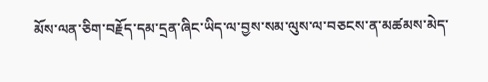མོས་ལན་ཅིག་བརྗོད་དམ་དྲན་ཞིང་ཡིད་ལ་བྱས་སམ་ལུས་ལ་བཅངས་ན་མཚམས་མེད་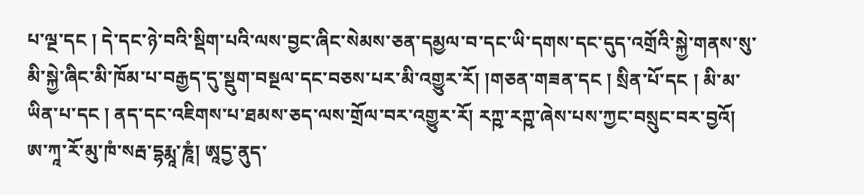པ་ལྔ་དང ། དེ་དང་ཉེ་བའི་སྡིག་པའི་ལས་བྱང་ཞིང་སེམས་ཅན་དམྱལ་བ་དང་ཡི་དགས་དང་དུད་འགྲོའི་སྐྱེ་གནས་སུ་མི་སྐྱེ་ཞིང་མི་ཁོམ་པ་བརྒྱད་དུ་སྡུག་བསྔལ་དང་བཅས་པར་མི་འགྱུར་རོ། །གཅན་གཟན་དང ། སྲིན་པོ་དང ། མི་མ་ཡིན་པ་དང ། ནད་དང་འཇིགས་པ་ཐམས་ཅད་ལས་གྲོལ་བར་འགྱུར་རོ། རཀྵ་རཀྵ་ཞེས་པས་ཀྱང་བསྲུང་བར་བྱའོ། ཨ་ཀཱ་རོ་མུ་ཁཾ་སརྦ་དྷརྨཱ་ཎཱཾ། ཨཱདྱ་ནུད་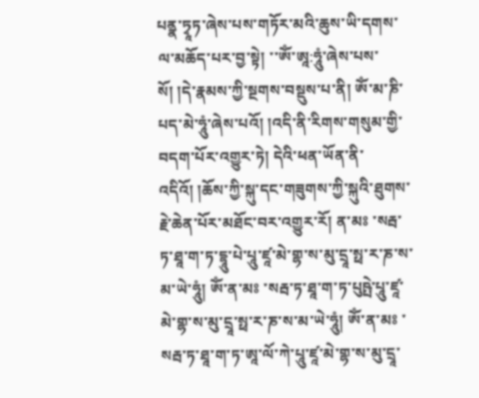པནྣ་ཏྭཱཏ་ཞེས་པས་གཏོར་མའི་ཆུས་ཡི་དགས་ལ་མཆོད་པར་བྱ་སྟེ། ་་ཨོཾ་ཨཱ:ཧཱུཾ་ཞེས་པས་སོ། །དེ་རྣམས་ཀྱི་སྔགས་བསྡུས་པ་ནི། ཨོཾ་མ་ཎི་པད་མེ་ཧཱུཾ་ཞེས་པའོ། །འདི་ནི་རིགས་གསུམ་གྱི་བདག་པོར་འགྱུར་ཏེ། དེའི་ཕན་ཡོན་ནི་འདིའོ། །ཆོས་ཀྱི་སྐུ་དང་གཟུགས་ཀྱི་སྐུའི་ཐུགས་རྗེ་ཆེན་པོར་མཐོང་བར་འགྱུར་རོ། ན་མཿ ་སརྦ་ཏ་ཐཱ་ག་ཏ་དྷཱུ་པེ་པཱུ་ཛཱ་མེ་གྷ་ས་མུ་དྲཱ་སྥ་ར་ཎ་ས་མ་ཡེ་ཧཱུཾ། ཨོཾ་ན་མཿ ་སརྦ་ཏ་ཐཱ་ག་ཏ་པུཥྤེ་པཱུ་ཛཱ་མེ་གྷ་ས་མུ་དྲཱ་སྥ་ར་ཎ་ས་མ་ཡེ་ཧཱུཾ། ཨོཾ་ན་མཿ ་སརྦ་ཏ་ཐཱ་ག་ཏ་ཨཱ་ལོ་ཀེ་པཱུ་ཛཱ་མེ་གྷ་ས་མུ་དྲཱ་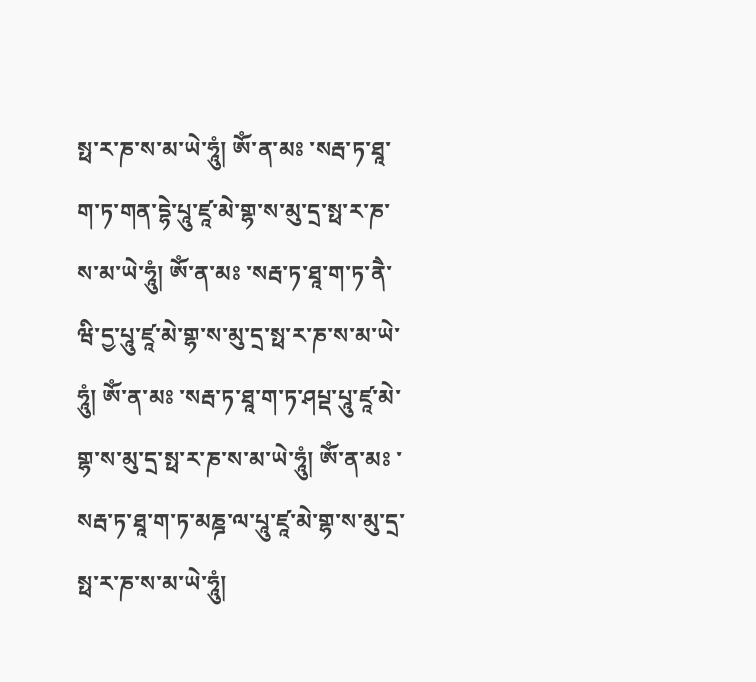སྥ་ར་ཎ་ས་མ་ཡེ་ཧཱུཾ། ཨོཾ་ན་མཿ ་སརྦ་ཏ་ཐཱ་ག་ཏ་གན་དྷེ་པཱུ་ཛཱ་མེ་གྷ་ས་མུ་དྲ་སྥ་ར་ཎ་ས་མ་ཡེ་ཧཱུཾ། ཨོཾ་ན་མཿ ་སརྦ་ཏ་ཐཱ་ག་ཏ་ནཻ་ཝི་དྱ་པཱུ་ཛཱ་མེ་གྷ་ས་མུ་དྲ་སྥ་ར་ཎ་ས་མ་ཡེ་ཧཱུཾ། ཨོཾ་ན་མཿ ་སརྦ་ཏ་ཐཱ་ག་ཏ་ཤཔྡ་པཱུ་ཛཱ་མེ་གྷ་ས་མུ་དྲ་སྥ་ར་ཎ་ས་མ་ཡེ་ཧཱུཾ། ཨོཾ་ན་མཿ ་སརྦ་ཏ་ཐཱ་ག་ཏ་མཎྜ་ལ་པཱུ་ཛཱ་མེ་གྷ་ས་མུ་དྲ་སྥ་ར་ཎ་ས་མ་ཡེ་ཧཱུཾ།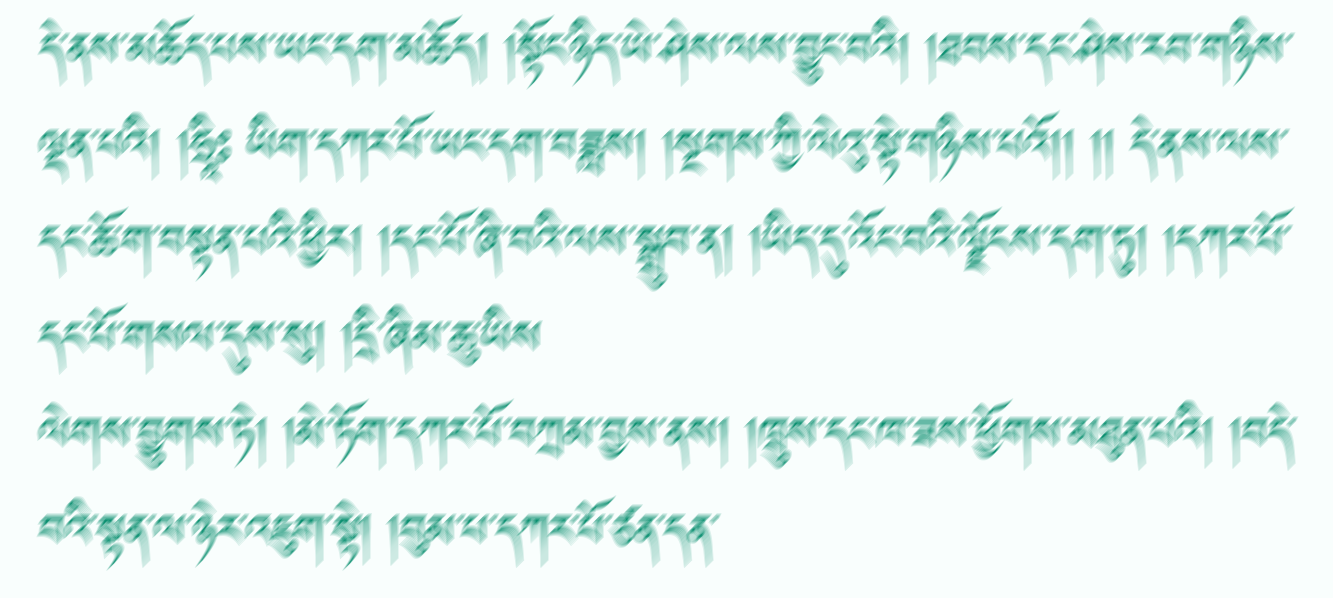དེ་ནས་མཆོད་པས་ཡང་དག་མཆོད། །སྟོང་ཉིད་ཡེ་ཤེས་ལས་བྱུང་བའི། །ཐབས་དང་ཤེས་རབ་གཉིས་ལྡན་པའི། །ཧྲཱིཿ ཡིག་དཀར་པོ་ཡང་དག་བཟླས། །སྔགས་ཀྱི་ལེའུ་སྟེ་གཉིས་པའོ།། །། དེ་ནས་ལས་དང་ཆོ་ག་བསྟན་པའི་ཕྱིར། །དང་པོ་ཞི་བའི་ལས་སྒྲུབ་ན། །ཡིད་དུ་འོང་བའི་ལྗོངས་དག་ཏུ། །དཀར་པོ་དང་པོ་གསལ་དུས་སུ། །དྲི་ཞིམ་ཆུ་ཡིས
ལེགས་བྱུགས་ཏེ། །མེ་ཏོག་དཀར་པོ་བཀྲམ་བྱས་ནས། །ཁྲུས་དང་ཁ་ཟས་ཕྱོགས་མཐུན་པའི། །བདེ་བའི་སྟན་ལ་ཉེར་འཇུག་སྟེ། །བུམ་པ་དཀར་པོ་ཙན་དན་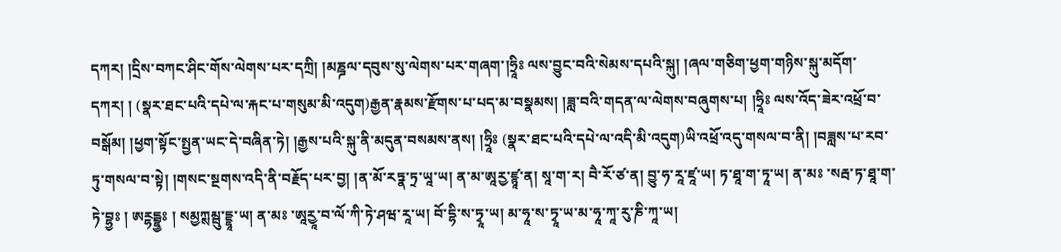དཀར། །དྲིས་བཀང་ཤིང་གོས་ལེགས་པར་དཀྲི། །མཎྜལ་དབུས་སུ་ལེགས་པར་གཞག་།ཧྲཱིཿ ལས་བྱུང་བའི་སེམས་དཔའི་སྐུ། །ཞལ་གཅིག་ཕྱག་གཉིས་སྐུ་མདོག་དཀར། ། (སྣར་ཐང་པའི་དཔེ་ལ་རྐང་པ་གསུམ་མི་འདུག)རྒྱན་རྣམས་རྫོགས་པ་པད་མ་བསྣམས། །ཟླ་བའི་གདན་ལ་ལེགས་བཞུགས་པ། །ཧྲཱིཿ ལས་འོད་ཟེར་འཕྲོ་བ་བསྒོམ། །ཕྱག་སྟོང་སྤྱན་ཡང་དེ་བཞིན་ཏེ། །རྒྱས་པའི་སྐུ་ནི་མདུན་བསམས་ནས། །ཧྲཱིཿ (སྣར་ཐང་པའི་དཔེ་ལ་འདི་མི་འདུག)ཡི་འཕྲོ་འདུ་གསལ་བ་ནི། །བཟླས་པ་རབ་ཏུ་གསལ་བ་སྟེ། །གསང་སྔགས་འདི་ནི་བརྗོད་པར་བྱ། །ན་མོ་རཏྣ་ཏྲ་ཡཱ་ཡ། ན་མ་ཨཱརྱ་ཛྙཱ་ན། སཱ་ག་ར། བཻ་རོ་ཙ་ན། བྱུ་ཧ་རཱ་ཛཱ་ཡ། ཏ་ཐཱ་ག་ཏཱ་ཡ། ན་མཿ ་སརྦ་ཏ་ཐཱ་ག་ཏེ་བྷྱཿ ། ཨཪྷདྦྷྱཿ ། སམྱཀྶམྦུ་དྡྷཱ་ཡ། ན་མཿ ་ཨཱརྱཱ་བ་ལོ་ཀི་ཏེ་ཤཝ་རཱ་ཡ། བོ་དྷི་ས་ཏྭཱ་ཡ། མ་ཧཱ་ས་ཏྭཱ་ཡ་མ་ཧཱ་ཀཱ་རུ་ཎི་ཀཱ་ཡ།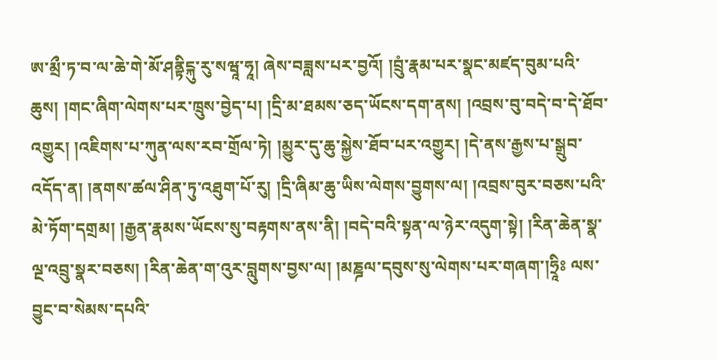ཨ་མྲྀ་ཏ་བ་ལ་ཆེ་གེ་མོ་ཤནྟིངྐུ་རུ་སཝཱ་ཧཱ། ཞེས་བཟླས་པར་བྱའོ། །བྲུཾ་རྣམ་པར་སྣང་མཛད་བུམ་པའི་ཆུས། །གང་ཞིག་ལེགས་པར་ཁྲུས་བྱེད་པ། །དྲི་མ་ཐམས་ཅད་ཡོངས་དག་ནས། །འབྲས་བུ་བདེ་བ་དེ་ཐོབ་འགྱུར། །འཇིགས་པ་ཀུན་ལས་རབ་གྲོལ་ཏེ། །མྱུར་དུ་ཆུ་སྐྱེས་ཐོབ་པར་འགྱུར། །དེ་ནས་རྒྱས་པ་སྒྲུབ་འདོད་ན། །ནགས་ཚལ་ཤིན་ཏུ་འཐུག་པོ་རུ། །དྲི་ཞིམ་ཆུ་ཡིས་ལེགས་བྱུགས་ལ། །འབྲས་བུར་བཅས་པའི་མེ་ཏོག་དགྲམ། །རྒྱན་རྣམས་ཡོངས་སུ་བརྟགས་ནས་ནི། །བདེ་བའི་སྟན་ལ་ཉེར་འདུག་སྟེ། །རིན་ཆེན་སྣ་ལྔ་འབྲུ་སྣར་བཅས། །རིན་ཆེན་ག་འུར་བླུགས་བྱས་ལ། །མཎྜལ་དབུས་སུ་ལེགས་པར་གཞག་།ཧྲཱིཿ ལས་བྱུང་བ་སེམས་དཔའི་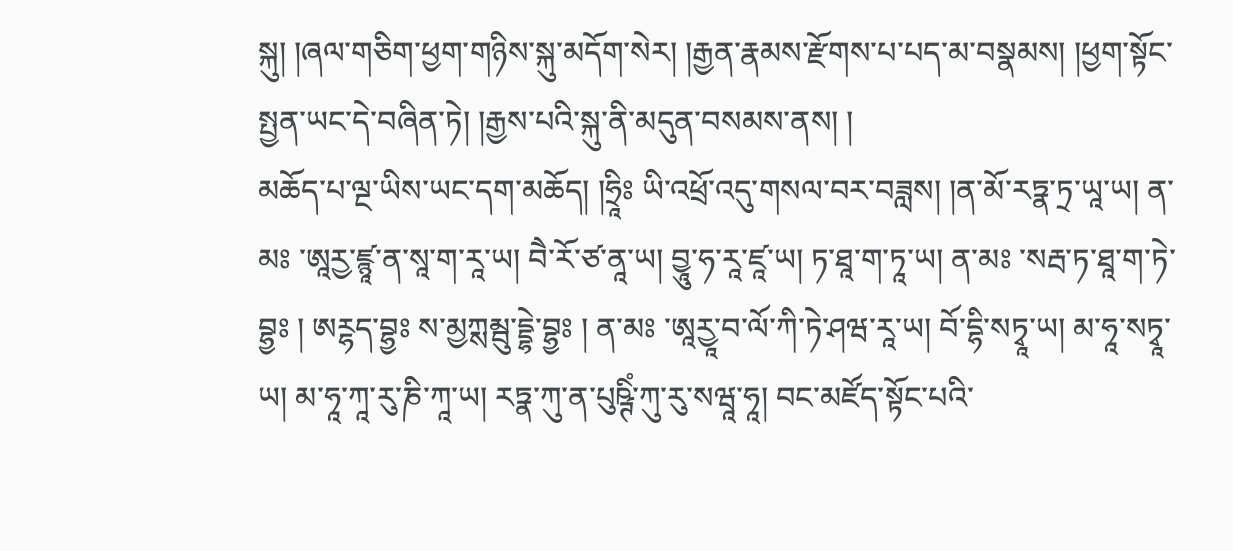སྐུ། །ཞལ་གཅིག་ཕྱག་གཉིས་སྐུ་མདོག་སེར། །རྒྱན་རྣམས་རྫོགས་པ་པད་མ་བསྣམས། །ཕྱག་སྟོང་སྤྱན་ཡང་དེ་བཞིན་ཏེ། །རྒྱས་པའི་སྐུ་ནི་མདུན་བསམས་ནས། །
མཆོད་པ་ལྔ་ཡིས་ཡང་དག་མཆོད། །ཧྲཱིཿ ཡི་འཕྲོ་འདུ་གསལ་བར་བཟླས། །ན་མོ་རཏྣ་ཏྲ་ཡཱ་ཡ། ན་མཿ ་ཨཱརྱ་ཛྙཱ་ན་སཱ་ག་རཱ་ཡ། བཻ་རོ་ཙ་ནཱ་ཡ། བྱཱུ་ཧ་རཱ་ཛཱ་ཡ། ཏ་ཐཱ་ག་ཏཱ་ཡ། ན་མཿ ་སརྦ་ཏ་ཐཱ་ག་ཏེ་བྷྱཿ ། ཨཪྷད་བྷྱཿ ས་མྱཀྶམྦུ་དྡྷེ་བྷྱཿ ། ན་མཿ ་ཨཱརྱཱ་བ་ལོ་ཀི་ཏེ་ཤཝ་རཱ་ཡ། བོ་དྷི་སཏྭཱ་ཡ། མ་ཧཱ་སཏྭཱ་ཡ། མ་ཧཱ་ཀཱ་རུ་ཎི་ཀཱ་ཡ། རཏྣ་ཀུ་ན་པུཥྚིཾ་ཀུ་རུ་སཝཱ་ཧཱ། བང་མཛོད་སྟོང་པའི་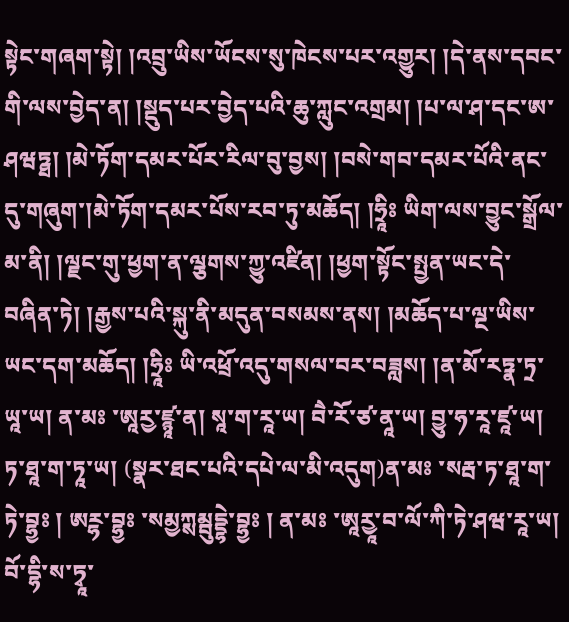སྟེང་གཞག་སྟེ། །འབྲུ་ཡིས་ཡོངས་སུ་ཁེངས་པར་འགྱུར། །དེ་ནས་དབང་གི་ལས་བྱེད་ན། །སྡུད་པར་བྱེད་པའི་ཆུ་ཀླུང་འགྲམ། །པ་ལ་ཤ་དང་ཨ་ཤཝཏྠ། །མེ་ཏོག་དམར་པོར་རིལ་བུ་བྱས། །བསེ་གབ་དམར་པོའི་ནང་དུ་གཞུག་།མེ་ཏོག་དམར་པོས་རབ་ཏུ་མཆོད། །ཧྲཱིཿ ཡིག་ལས་བྱུང་སྒྲོལ་མ་ནི། །ལྗང་གུ་ཕྱག་ན་ལྕགས་ཀྱུ་འཛིན། །ཕྱག་སྟོང་སྤྱན་ཡང་དེ་བཞིན་ཏེ། །རྒྱས་པའི་སྐུ་ནི་མདུན་བསམས་ནས། །མཆོད་པ་ལྔ་ཡིས་ཡང་དག་མཆོད། །ཧྲཱིཿ ཡི་འཕྲོ་འདུ་གསལ་བར་བཟླས། །ན་མོ་རཏྣ་ཏྲ་ཡཱ་ཡ། ན་མཿ ་ཨཱརྱ་ཛྙཱ་ན། སཱ་ག་རཱ་ཡ། བཻ་རོ་ཙ་ནཱ་ཡ། བྱུ་ཧ་རཱ་ཛཱ་ཡ། ཏ་ཐཱ་ག་ཏཱ་ཡ། (སྣར་ཐང་པའི་དཔེ་ལ་མི་འདུག)ན་མཿ ་སརྦ་ཏ་ཐཱ་ག་ཏེ་བྷྱཿ ། ཨཪྷ་བྷྱཿ ་སམྱཀྶམྦུདྡྷེ་བྷྱཿ ། ན་མཿ ་ཨཱརྱཱ་བ་ལོ་ཀི་ཏེ་ཤཝ་རཱ་ཡ། བོ་དྷི་ས་ཏྭཱ་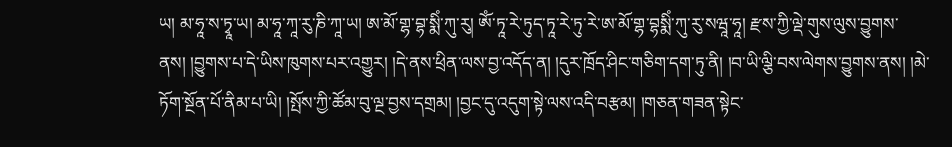ཡ། མ་ཧཱ་ས་ཏྭཱ་ཡ། མ་ཧཱ་ཀཱ་རུ་ཎི་ཀཱ་ཡ། ཨ་མོ་གྷ་བྷ་སྨིཾ་ཀུ་རུ། ཨོཾ་ཏཱ་རེ་ཏུད་ཏཱ་རེ་ཏུ་རེ་ཨ་མོ་གྷ་བྷསྨིཾ་ཀུ་རུ་སཝཱ་ཧཱ། རྫས་ཀྱི་ལྡེ་གུས་ལུས་བྱུགས་ནས། །བྱུགས་པ་དེ་ཡིས་ཁུགས་པར་འགྱུར། །དེ་ནས་ཕྲིན་ལས་བྱ་འདོད་ན། །དུར་ཁྲོད་ཤིང་གཅིག་དག་ཏུ་ནི། །བ་ཡི་ལྕི་བས་ལེགས་བྱུགས་ནས། །མེ་ཏོག་སྔོན་པོ་ནིམ་པ་ཡི། །སྤོས་ཀྱི་ཚོམ་བུ་ལྔ་བྱས་དགྲམ། །བྱང་དུ་འདུག་སྟེ་ལས་འདི་བརྩམ། །གཅན་གཟན་སྟེང་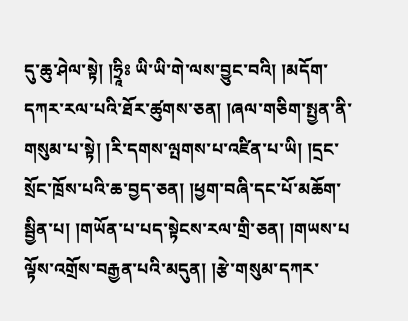དུ་ཆུ་ཤེལ་སྟེ། །ཧྲཱིཿ ཡི་ཡི་གེ་ལས་བྱུང་བའི། །མདོག་དཀར་རལ་པའི་ཐོར་ཚུགས་ཅན། །ཞལ་གཅིག་སྤྱན་ནི་གསུམ་པ་སྟེ། །རི་དགས་ལྤགས་པ་འཛིན་པ་ཡི། །དྲང་སྲོང་ཁྲོས་པའི་ཆ་བྱད་ཅན། །ཕྱག་བཞི་དང་པོ་མཆོག་སྦྱིན་པ། །གཡོན་པ་པད་སྟེངས་རལ་གྲི་ཅན། །གཡས་པ
ལྟོས་འགྲོས་བརྒྱན་པའི་མདུན། །རྩེ་གསུམ་དཀར་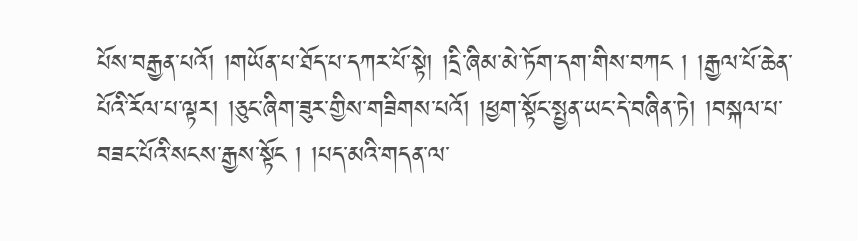པོས་བརྒྱན་པའོ། །གཡོན་པ་ཐོད་པ་དཀར་པོ་སྟེ། །དྲི་ཞིམ་མེ་ཏོག་དག་གིས་བཀང ། །རྒྱལ་པོ་ཆེན་པོའི་རོལ་པ་ལྟར། །ཅུང་ཞིག་ཟུར་གྱིས་གཟིགས་པའོ། །ཕྱག་སྟོང་སྤྱན་ཡང་དེ་བཞིན་ཏེ། །བསྐལ་པ་བཟང་པོའི་སངས་རྒྱས་སྟོང ། །པད་མའི་གདན་ལ་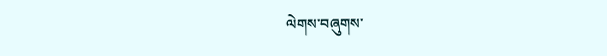ལེགས་བཞུགས་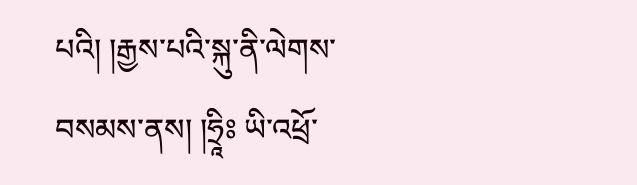པའི། །རྒྱས་པའི་སྐུ་ནི་ལེགས་བསམས་ནས། །ཧྲཱིཿ ཡི་འཕྲོ་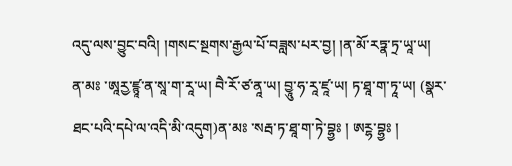འདུ་ལས་བྱུང་བའི། །གསང་སྔགས་རྒྱལ་པོ་བཟླས་པར་བྱ། །ན་མོ་རཏྣ་ཏྲ་ཡཱ་ཡ། ན་མཿ ་ཨཱརྱ་ཛྙཱ་ན་སཱ་ག་རཱ་ཡ། བཻ་རོ་ཙ་ནཱ་ཡ། བྱཱུ་ཧ་རཱ་ཛཱ་ཡ། ཏ་ཐཱ་ག་ཏཱ་ཡ། (སྣར་ཐང་པའི་དཔེ་ལ་འདི་མི་འདུག)ན་མཿ ་སརྦ་ཏ་ཐཱ་ག་ཏེ་བྷྱཿ ། ཨཪྷ་བྷྱཿ །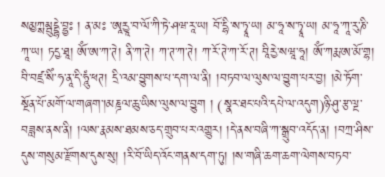སམྱཀྶམྦུདྡྷེ་བྷྱཿ ། ན་མཿ ་ཨཱརྱཱ་བ་ལོ་ཀི་ཏེ་ཤཝ་རཱ་ཡ། བོ་དྷི་ས་ཏྭཱ་ཡ། མ་ཧཱ་ས་ཏྭཱ་ཡ། མ་ཧཱ་ཀཱ་རུ་ཎི་ཀཱ་ཡ། ཏདྱ་ཐཱ། ཨོཾ་ཨ་ཀ་ཊེ། ནི་ཀ་ཊེ། ཀ་ཊ་ཀ་ཊེ། ཀ་རོ་ཊེ་ཀ་རོ་ཊ། བཱིརྱེ་སཝཱ་ཧཱ། ཨོཾ་ཀརྨ་ཨ་མོ་གྷ། བི་བཛྲ་སིཾ་ཧ་ནཱ་དི་ཧཱུཾ་ཕཊ། དྲི་འམ་བྱུགས་པ་དག་ལ་ནི། །བཏབ་ལ་ལུས་ལ་བྱུག་པར་བྱ། །མེ་ཏོག་སྔོན་པོ་མགོ་ལ་གཞག་།མཎྜལ་ཆུ་ཡིས་ལུས་ལ་བྱུག ། (སྣར་ཐང་པའི་དཔེ་ལ་འདུག)ཉི་ཤུ་རྩ་ལྔ་བཟླས་ནས་ནི། །ལས་རྣམས་ཐམས་ཅད་གྲུབ་པར་འགྱུར། །དེ་ནས་བཞི་ཀ་སྒྲུབ་འདོད་ན། །བཀྲ་ཤིས་དུས་གསུམ་རྫོགས་དུས་སུ། །རི་བོ་ཡིད་འོང་གནས་དག་ཏུ། །ས་གཞི་ཆག་ཆག་ལེགས་བཏབ་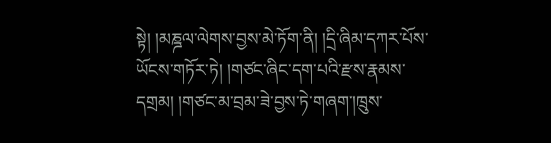སྟེ། །མཎྜལ་ལེགས་བྱས་མེ་ཏོག་ནི། །དྲི་ཞིམ་དཀར་པོས་ཡོངས་གཏོར་ཏེ། །གཙང་ཞིང་དག་པའི་རྫས་རྣམས་དགྲམ། །གཙང་མ་བྲམ་ཟེ་བྱས་ཏེ་གཞག་།ཁྲུས་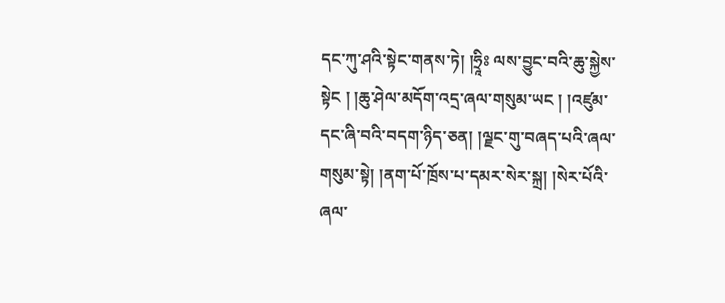དང་ཀུ་ཤའི་སྟེང་གནས་ཏེ། །ཧྲཱིཿ ལས་བྱུང་བའི་ཆུ་སྐྱེས་སྟེང ། །ཆུ་ཤེལ་མདོག་འདྲ་ཞལ་གསུམ་ཡང ། །འཛུམ་དང་ཞི་བའི་བདག་ཉིད་ཅན། །ལྗང་གུ་བཞད་པའི་ཞལ་གསུམ་སྟེ། །ནག་པོ་ཁྲོས་པ་དམར་སེར་སྐྲ། །སེར་པོའི་ཞལ་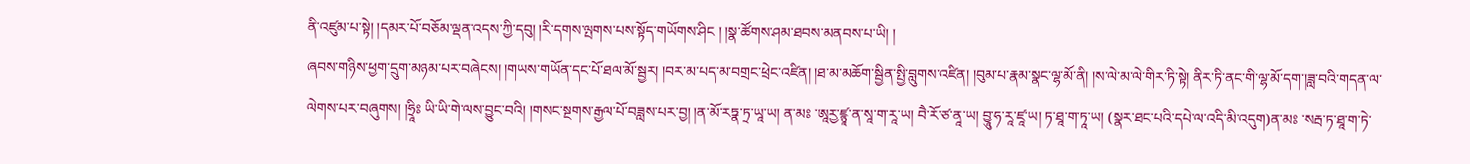ནི་འཛུམ་པ་སྟེ། །དམར་པོ་བཅོམ་ལྡན་འདས་ཀྱི་དབུ། །རི་དགས་ལྤགས་པས་སྟོད་གཡོགས་ཤིང ། །སྣ་ཚོགས་ཤམ་ཐབས་མནབས་པ་ཡི། །
ཞབས་གཉིས་ཕྱག་དྲུག་མཉམ་པར་བཞེངས། །གཡས་གཡོན་དང་པོ་ཐལ་མོ་སྦྱར། །བར་མ་པད་མ་བགྲང་ཕྲེང་འཛིན། །ཐ་མ་མཆོག་སྦྱིན་སྤྱི་བླུགས་འཛིན། །བུམ་པ་རྣམ་སྣང་ལྷ་མོ་ནི། །ས་ལེ་མ་ལེ་གིར་ཏི་སྟེ། ནིར་ཏི་ནང་གི་ལྷ་མོ་དག་།ཟླ་བའི་གདན་ལ་ལེགས་པར་བཞུགས། །ཧྲཱིཿ ཡི་ཡི་གེ་ལས་བྱུང་བའི། །གསང་སྔགས་རྒྱལ་པོ་བཟླས་པར་བྱ། །ན་མོ་རཏྣ་ཏྲ་ཡཱ་ཡ། ན་མཿ ་ཨཱརྱ་ཛྙཱ་ན་སཱ་ག་རཱ་ཡ། བཻ་རོ་ཙ་ནཱ་ཡ། བྱཱུ་ཧ་རཱ་ཛཱ་ཡ། ཏ་ཐཱ་ག་ཏཱ་ཡ། (སྣར་ཐང་པའི་དཔེ་ལ་འདི་མི་འདུག)ན་མཿ ་སརྦ་ཏ་ཐཱ་ག་ཏེ་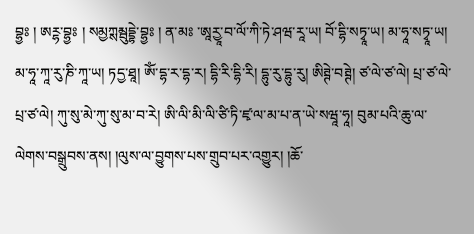བྷྱཿ ། ཨཪྷ་བྷྱཿ ། སམྱཀྶམྦུདྡྷེ་བྷྱཿ ། ན་མཿ ་ཨཱརྱཱ་བ་ལོ་ཀི་ཏེ་ཤཝ་རཱ་ཡ། བོ་དྷི་སཏྭཱ་ཡ། མ་ཧཱ་སཏྭཱ་ཡ། མ་ཧཱ་ཀཱ་རུ་ཎི་ཀཱ་ཡ། ཏདྱ་ཐཱ། ཨོཾ་དྷ་ར་དྷ་ར། དྷི་རི་དྷི་རི། དྷུ་རུ་དྷུ་རུ། ཨིཊྚེ་བཊྚེ། ཙ་ལེ་ཙ་ལེ། པྲ་ཙ་ལེ་པྲ་ཙ་ལེ། ཀུ་སུ་མེ་ཀུ་སུ་མ་བ་རེ། ཨི་ལི་མི་ལི་ཙི་ཏི་ཛྭ་ལ་མ་པ་ན་ཡེ་སཝཱ་ཧཱ། བུམ་པའི་ཆུ་ལ་ལེགས་བསྒྲུབས་ནས། །ལུས་ལ་བྱུགས་པས་གྲུབ་པར་འགྱུར། །ཆོ་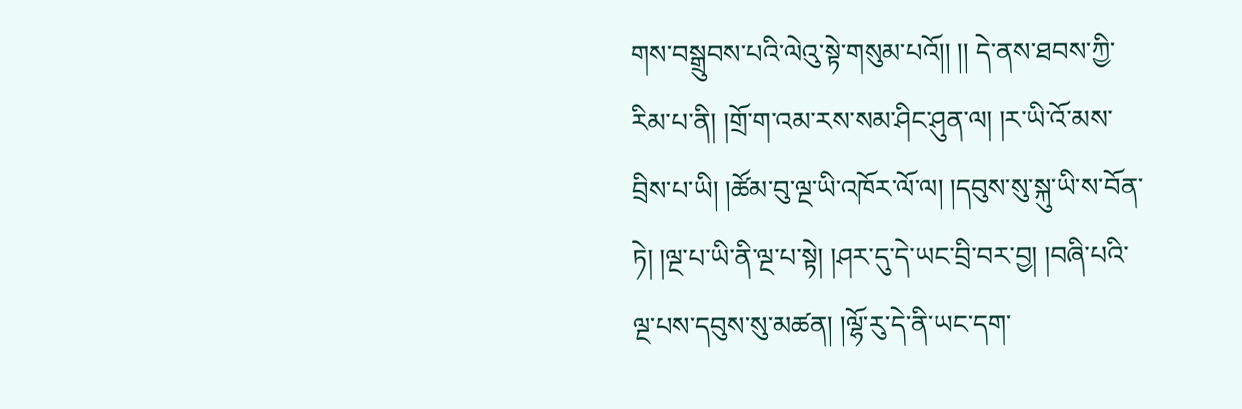གས་བསྒྲུབས་པའི་ལེའུ་སྟེ་གསུམ་པའོ།། །། དེ་ནས་ཐབས་ཀྱི་རིམ་པ་ནི། །གྲོ་ག་འམ་རས་སམ་ཤིང་ཤུན་ལ། །ར་ཡི་འོ་མས་བྲིས་པ་ཡི། །ཚོམ་བུ་ལྔ་ཡི་འཁོར་ལོ་ལ། །དབུས་སུ་སྐུ་ཡི་ས་བོན་ཏེ། །ལྔ་པ་ཡི་ནི་ལྔ་པ་སྟེ། །ཤར་དུ་དེ་ཡང་བྲི་བར་བྱ། །བཞི་པའི་ལྔ་པས་དབུས་སུ་མཚན། །ལྷོ་རུ་དེ་ནི་ཡང་དག་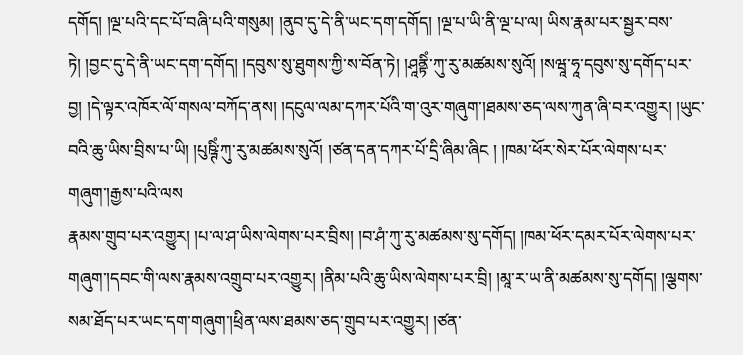དགོད། །ལྔ་པའི་དང་པོ་བཞི་པའི་གསུམ། །ནུབ་དུ་དེ་ནི་ཡང་དག་དགོད། །ལྔ་པ་ཡི་ནི་ལྔ་པ་ལ། ཡིས་རྣམ་པར་སྦྱར་བས་ཏེ། །བྱང་དུ་དེ་ནི་ཡང་དག་དགོད། །དབུས་སུ་ཐུགས་ཀྱི་ས་བོན་ཏེ། །ཤཱནྟིཾ་ཀུ་རུ་མཚམས་སུའོ། །སཝཱ་ཧཱ་དབུས་སུ་དགོད་པར་བྱ། །དེ་ལྟར་འཁོར་ལོ་གསལ་བཀོད་ནས། །དངུལ་ལམ་དཀར་པོའི་ག་འུར་གཞུག་།ཐམས་ཅད་ལས་ཀུན་ཞི་བར་འགྱུར། །ཡུང་བའི་ཆུ་ཡིས་བྲིས་པ་ཡི། །པུཥྚིཾ་ཀུ་རུ་མཚམས་སུའོ། །ཙན་དན་དཀར་པོ་དྲི་ཞིམ་ཞིང ། །ཁམ་ཕོར་སེར་པོར་ལེགས་པར་གཞུག་།རྒྱས་པའི་ལས
རྣམས་གྲུབ་པར་འགྱུར། །པ་ལ་ཤ་ཡིས་ལེགས་པར་བྲིས། །བ་ཤཾ་ཀུ་རུ་མཚམས་སུ་དགོད། །ཁམ་ཕོར་དམར་པོར་ལེགས་པར་གཞུག་།དབང་གི་ལས་རྣམས་འགྲུབ་པར་འགྱུར། །ནིམ་པའི་ཆུ་ཡིས་ལེགས་པར་བྲི། །མཱ་ར་ཡ་ནི་མཚམས་སུ་དགོད། །ལྕགས་སམ་ཐོད་པར་ཡང་དག་གཞུག་།ཕྲིན་ལས་ཐམས་ཅད་གྲུབ་པར་འགྱུར། །ཙན་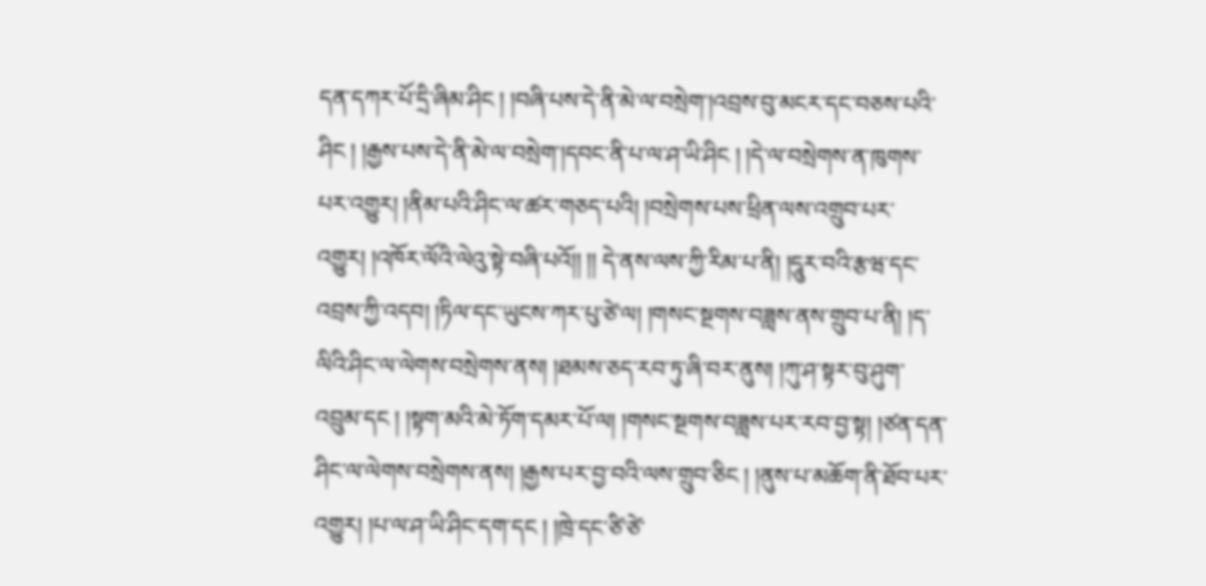དན་དཀར་པོ་དྲི་ཞིམ་ཤིང ། །བཞི་པས་དེ་ནི་མེ་ལ་བསྲེག་།འབྲས་བུ་མངར་དང་བཅས་པའི་ཤིང ། །རྒྱས་པས་དེ་ནི་མེ་ལ་བསྲེག་།དབང་ནི་པ་ལ་ཤ་ཡི་ཤིང ། །དེ་ལ་བསྲེགས་ན་ཁུགས་པར་འགྱུར། །ནིམ་པའི་ཤིང་ལ་ཚར་གཅད་པའི། །བསྲེགས་པས་ཕྲིན་ལས་འགྲུབ་པར་འགྱུར། །འཁོར་ལོའི་ལེའུ་སྟེ་བཞི་པའོ།། །། དེ་ནས་ལས་ཀྱི་རིམ་པ་ནི། །དཱུར་བའི་རྩཝ་དང་འབྲས་ཀྱི་འདབ། །ཏིལ་དང་ཡུངས་ཀར་པུ་ཙེ་ལ། །གསང་སྔགས་བཟླས་ནས་གྲུབ་པ་ནི། །ད་ལིའི་ཤིང་ལ་ལེགས་བསྲེགས་ནས། །ཐམས་ཅད་རབ་ཏུ་ཞི་བར་ནུས། །ཀུ་ཤ་སྟར་བུ་ཤུག་འབྲུམ་དང ། །སྟག་མའི་མེ་ཏོག་དམར་པོ་ལ། །གསང་སྔགས་བཟླས་པར་རབ་བྱ་སྟ། །ཙན་དན་ཤིང་ལ་ལེགས་བསྲེགས་ནས། །རྒྱས་པར་བྱ་བའི་ལས་གྲུབ་ཅིང ། །ནུས་པ་མཆོག་ནི་ཐོབ་པར་འགྱུར། །པ་ལ་ཤ་ཡི་ཤིང་དག་དང ། །ཁྲེ་དང་ཙི་ཙེ་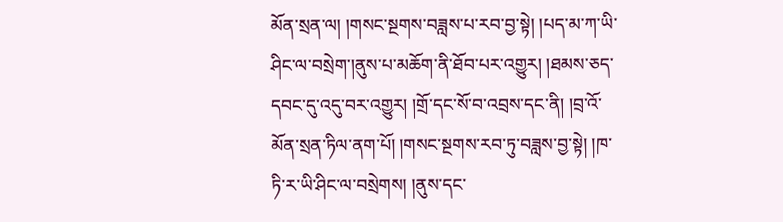མོན་སྲན་ལ། །གསང་སྔགས་བཟླས་པ་རབ་བྱ་སྟེ། །པད་མ་ཀ་ཡི་ཤིང་ལ་བསྲེག་།ནུས་པ་མཆོག་ནི་ཐོབ་པར་འགྱུར། །ཐམས་ཅད་དབང་དུ་འདུ་བར་འགྱུར། །གྲོ་དང་སོ་བ་འབྲས་དང་ནི། །བྲ་འོ་མོན་སྲན་ཏིལ་ནག་པོ། །གསང་སྔགས་རབ་ཏུ་བཟླས་བྱ་སྟེ། །ཁ་ཏི་ར་ཡི་ཤིང་ལ་བསྲེགས། །ནུས་དང་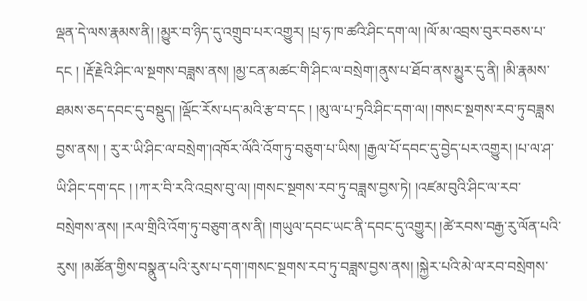ལྡན་དེ་ལས་རྣམས་ནི། །མྱུར་བ་ཉིད་དུ་འགྲུབ་པར་འགྱུར། །པྲ་ཧ་ཁ་ཚའི་ཤིང་དག་ལ། །ལོ་མ་འབྲས་བུར་བཅས་པ་དང ། །རྡོ་རྗེའི་ཤིང་ལ་སྔགས་བཟླས་ནས། །མྱ་ངན་མཚང་གི་ཤིང་ལ་བསྲེག་།ནུས་པ་ཐོབ་ནས་མྱུར་དུ་ནི། །མི་རྣམས་ཐམས་ཅད་དབང་དུ་བསྡུད། །ལྡོང་རོས་པད་མའི་རྩ་བ་དང ། །མུ་ལ་པ་ཏྲའི་ཤིང་དག་ལ། །གསང་སྔགས་རབ་ཏུ་བཟླས
བྱས་ནས། ། རུ་ར་ཡི་ཤིང་ལ་བསྲེག་།འཁོར་ལོའི་འོག་ཏུ་བཅུག་པ་ཡིས། །རྒྱལ་པོ་དབང་དུ་བྱེད་པར་འགྱུར། །པ་ལ་ཤ་ཡི་ཤིང་དག་དང ། །ཀ་ར་བི་རའི་འབྲས་བུ་ལ། །གསང་སྔགས་རབ་ཏུ་བཟླས་བྱས་ཏེ། །འཛམ་བུའི་ཤིང་ལ་རབ་བསྲེགས་ནས། །རལ་གྲིའི་འོག་ཏུ་བཅུག་ནས་ནི། །གཡུལ་དབང་ཡང་ནི་དབང་དུ་འགྱུར། །ཚེ་རབས་བརྒྱ་རུ་ལོན་པའི་རུས། །མཚོན་གྱིས་བསྣུན་པའི་རུས་པ་དག་།གསང་སྔགས་རབ་ཏུ་བཟླས་བྱས་ནས། །སྐྱེར་པའི་མེ་ལ་རབ་བསྲེགས་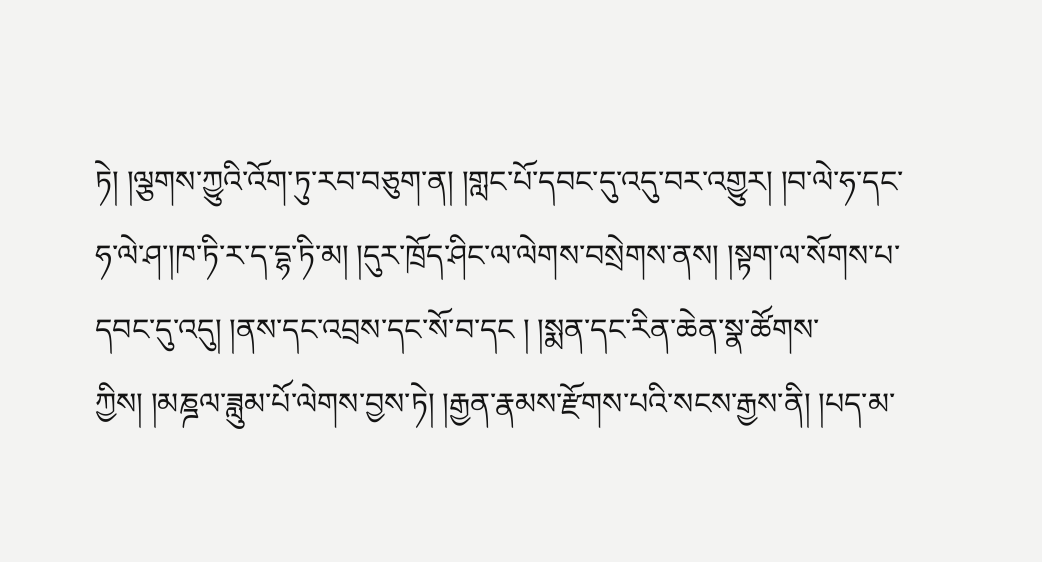ཏེ། །ལྕགས་ཀྱུའི་འོག་ཏུ་རབ་བཅུག་ན། །གླང་པོ་དབང་དུ་འདུ་བར་འགྱུར། །བ་ལེ་ཧ་དང་ཧ་ལེ་ཤ་།ཁ་ཏི་ར་ད་དྷ་ཏི་མ། །དུར་ཁྲོད་ཤིང་ལ་ལེགས་བསྲེགས་ནས། །སྟག་ལ་སོགས་པ་དབང་དུ་འདུ། །ནས་དང་འབྲས་དང་སོ་བ་དང ། །སྨན་དང་རིན་ཆེན་སྣ་ཚོགས་ཀྱིས། །མཎྜལ་ཟླུམ་པོ་ལེགས་བྱས་ཏེ། །རྒྱན་རྣམས་རྫོགས་པའི་སངས་རྒྱས་ནི། །པད་མ་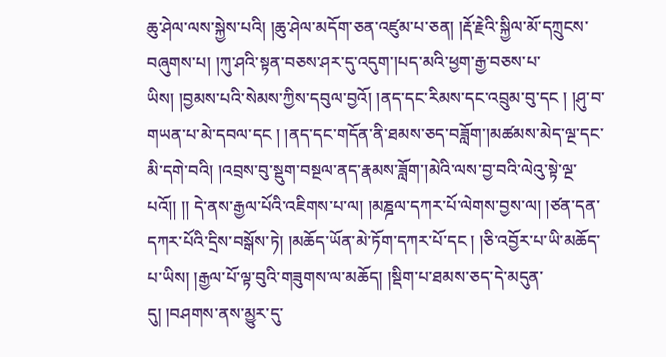ཆུ་ཤེལ་ལས་སྐྱེས་པའི། །ཆུ་ཤེལ་མདོག་ཅན་འཛུམ་པ་ཅན། །རྡོ་རྗེའི་སྐྱིལ་མོ་དཀྲུངས་བཞུགས་པ། །ཀུ་ཤའི་སྟན་བཅས་ཤར་དུ་འདུག་།པད་མའི་ཕྱག་རྒྱ་བཅས་པ་ཡིས། །བྱམས་པའི་སེམས་ཀྱིས་དབུལ་བྱའོ། །ནད་དང་རིམས་དང་འབྲུམ་བུ་དང ། །ཤུ་བ་གཡན་པ་མེ་དབལ་དང ། །ནད་དང་གདོན་ནི་ཐམས་ཅད་བཟློག་།མཚམས་མེད་ལྔ་དང་མི་དགེ་བའི། །འབྲས་བུ་སྡུག་བསྔལ་ནད་རྣམས་ཟློག་།མེའི་ལས་བྱ་བའི་ལེའུ་སྟེ་ལྔ་པའོ།། །། དེ་ནས་རྒྱལ་པོའི་འཇིགས་པ་ལ། །མཎྜལ་དཀར་པོ་ལེགས་བྱས་ལ། །ཙན་དན་དཀར་པོའི་དྲིས་བསྒོས་ཏེ། །མཆོད་ཡོན་མེ་ཏོག་དཀར་པོ་དང ། །ཅི་འབྱོར་པ་ཡི་མཆོད་པ་ཡིས། །རྒྱལ་པོ་ལྟ་བུའི་གཟུགས་ལ་མཆོད། །སྡིག་པ་ཐམས་ཅད་དེ་མདུན་དུ། །བཤགས་ནས་མྱུར་དུ་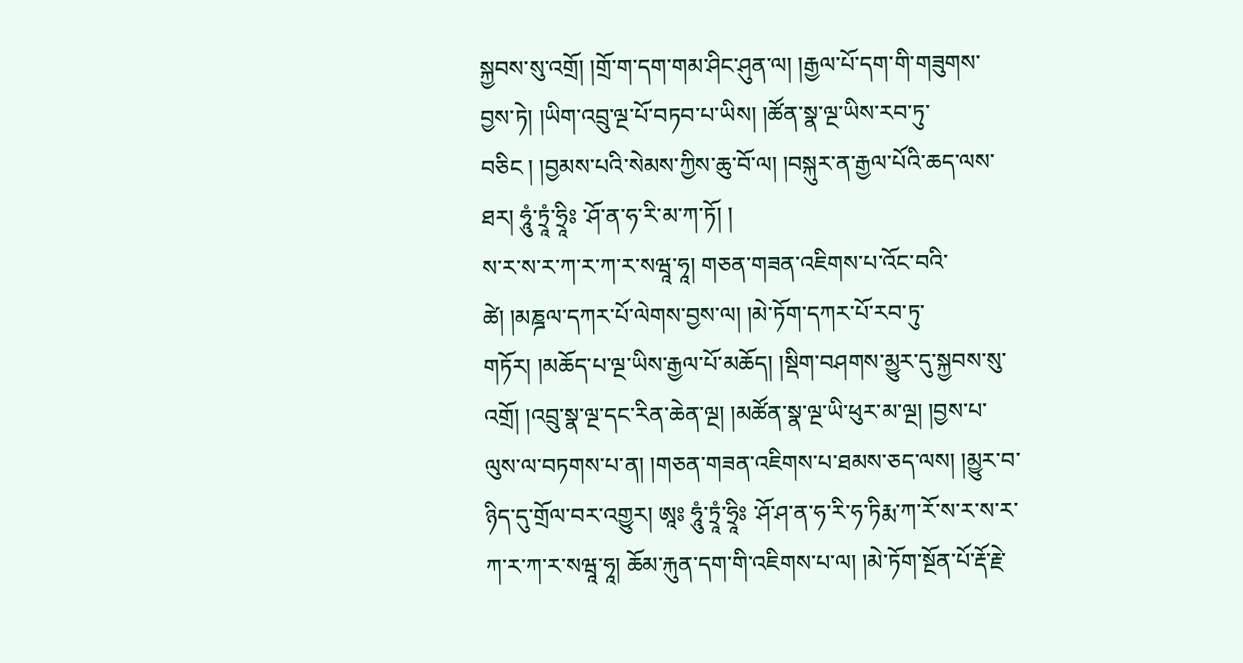སྐྱབས་སུ་འགྲོ། །གྲོ་ག་དག་གམ་ཤིང་ཤུན་ལ། །རྒྱལ་པོ་དག་གི་གཟུགས་བྱས་ཏེ། །ཡིག་འབྲུ་ལྔ་པོ་བཏབ་པ་ཡིས། །ཚོན་སྣ་ལྔ་ཡིས་རབ་ཏུ་བཅིང ། །བྱམས་པའི་སེམས་ཀྱིས་ཆུ་བོ་ལ། །བསྐུར་ན་རྒྱལ་པོའི་ཆད་ལས་ཐར། ཧཱུཾ་ཏྲཱཾ་ཧྲཱིཿ ་ཤོ་ན་ཧ་རི་མ་ཀ་ཏོ། །
ས་ར་ས་ར་ཀ་ར་ཀ་ར་སཝཱ་ཧཱ། གཅན་གཟན་འཇིགས་པ་འོང་བའི་ཚེ། །མཎྜལ་དཀར་པོ་ལེགས་བྱས་ལ། །མེ་ཏོག་དཀར་པོ་རབ་ཏུ་གཏོར། །མཆོད་པ་ལྔ་ཡིས་རྒྱལ་པོ་མཆོད། །སྡིག་བཤགས་མྱུར་དུ་སྐྱབས་སུ་འགྲོ། །འབྲུ་སྣ་ལྔ་དང་རིན་ཆེན་ལྔ། །མཚོན་སྣ་ལྔ་ཡི་ཕུར་མ་ལྔ། །བྱས་པ་ལུས་ལ་བཏགས་པ་ན། །གཅན་གཟན་འཇིགས་པ་ཐམས་ཅད་ལས། །མྱུར་བ་ཉིད་དུ་གྲོལ་བར་འགྱུར། ཨཱཿ ཧཱུཾ་ཏྲཱཾ་ཧྲཱིཿ ་ཤོ་ཤ་ན་ཧ་རི་ཧ་ཏིརྨ་ཀ་རོ་ས་ར་ས་ར་ཀ་ར་ཀ་ར་སཝཱ་ཧཱ། ཆོམ་རྐུན་དག་གི་འཇིགས་པ་ལ། །མེ་ཏོག་སྔོན་པོ་རྡོ་རྗེ་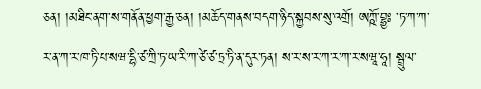ཅན། །མཐིང་ནག་ས་གནོན་ཕྱག་རྒྱ་ཅན། །མཆོད་གནས་བདག་ཉིད་སྐྱབས་སུ་འགྲོ། ཨཀྵོ་བྷྱཿ ་ཏ་ཀ་ཀ་ར་ན་ཀ་ར་ཁ་ཏི་པ་སཝ་དྷི་ཙ་ཀྲི་ཏ་ཡ་རི་ཀ་ཙེ་ཙ་ཏྲ་ཏི་ན་དུར་ཏན། ས་ར་ས་ར་ཀ་ར་ཀ་ར་སཝཱ་ཧཱ། སྦྲུལ་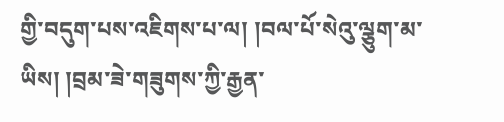གྱི་བདུག་པས་འཇིགས་པ་ལ། །བལ་པོ་སེའུ་ལྕུག་མ་ཡིས། །བྲམ་ཟེ་གཟུགས་ཀྱི་རྒྱན་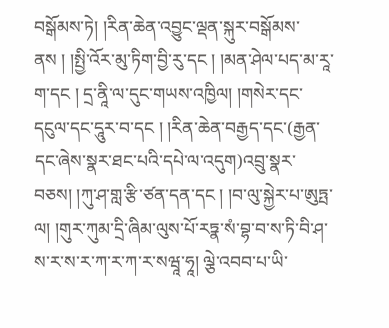བསྒོམས་ཏེ། །རིན་ཆེན་འབྱུང་ལྡན་སྐུར་བསྒོམས་ནས ། །སྤྱི་འོར་མུ་ཏིག་བྱི་རུ་དང ། །མན་ཤེལ་པད་མ་རཱ་ག་དང ། དྲ་ནཱི་ལ་དུང་གཡས་འཁྱིལ། །གསེར་དང་དངུལ་དང་དཱུར་བ་དང ། །རིན་ཆེན་བརྒྱད་དང་(རྒྱན་དང་ཞེས་སྣར་ཐང་པའི་དཔེ་ལ་འདུག)འབྲུ་སྣར་བཅས། །ཀུ་ཤ་གླ་རྩི་ཙན་དན་དང ། །བ་ལུ་སྐྱེར་པ་ཨུཏྤ་ལ། །གུར་ཀུམ་དྲི་ཞིམ་ལུས་པོ་རཏྣ་སཾ་བྷ་བ་ས་ཏི་བི་ཤ་ས་ར་ས་ར་ཀ་ར་ཀ་ར་སཝཱ་ཧཱ། ལྕེ་འབབ་པ་ཡི་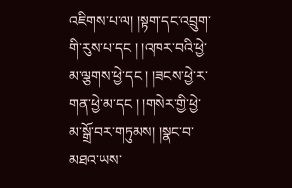འཇིགས་པ་ལ། །སྟག་དང་འབྲུག་གི་རུས་པ་དང ། །འཁར་བའི་ཕྱེ་མ་ལྕགས་ཕྱེ་དང ། །ཟངས་ཕྱེ་ར་གན་ཕྱེ་མ་དང ། །གསེར་གྱི་ཕྱེ་མ་སྒྲོ་བར་གཏུམས། །སྣང་བ་མཐའ་ཡས་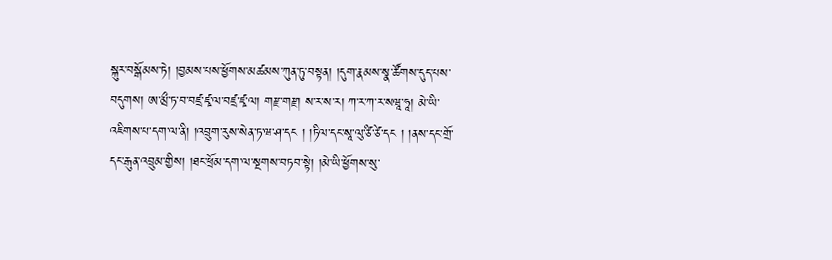སྐུར་བསྒོམས་ཏེ། །བྱམས་པས་ཕྱོགས་མཚམས་ཀུན་ཏུ་བསྟན། །དུག་རྣམས་སྣ་ཚོགས་དུད་པས་བདུགས། ཨ་མྲྀ་ཏ་བ་བཛྲ་ཛྭ་ལ་བཛྲ་ཛྭ་ལ། གརྫ་གརྫ། ས་ར་ས་ར། ཀ་ར་ཀ་ར་སཝཱ་ཧཱ། མེ་ཡི་འཇིགས་པ་དག་ལ་ནི། །འབྲུག་རུས་སེན་ཏ་ཝ་ཤ་དང ། །ཏིལ་དང་སཱ་ལུ་ཙི་ཙེ་དང ། །ནས་དང་གྲོ་དང་རྒུན་འབྲུམ་གྱིས། །ཐང་ཕྲོམ་དག་ལ་སྔགས་བཏབ་སྟེ། །མེ་ཡི་ཕྱོགས་སུ་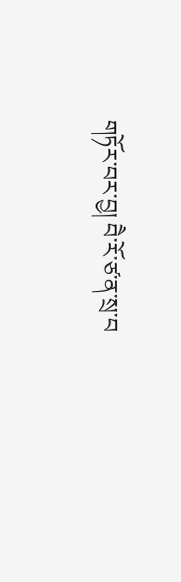གཏོར་བར་བྱ། བཻ་རོ་ཙ་ན་སྲ་བ